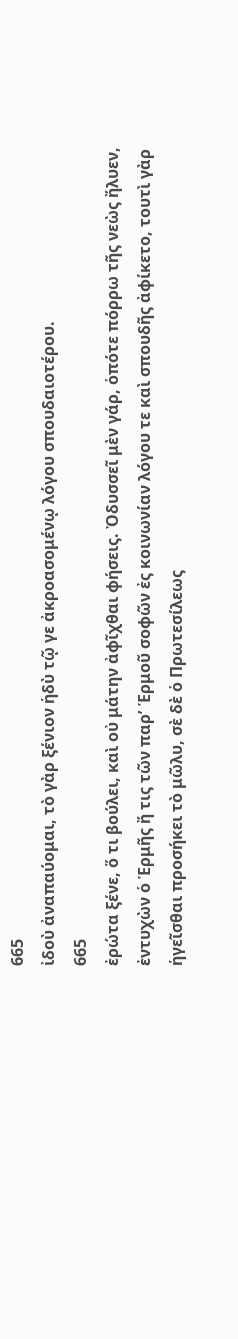665
ἰδοὺ ἀναπαύομαι, τὸ γὰρ ξένιον ἡδὺ τῷ γε ἀκροασομένῳ λόγου σπουδαιοτέρου.
665
ἐρώτα ξένε, ὅ τι βούλει, καὶ οὐ μάτην ἀφῖχθαι φήσεις. Ὀδυσσεῖ μὲν γάρ, ὁπότε πόρρω τῆς νεὼς ἤλυεν, ἐντυχὼν ὁ Ἑρμῆς ἤ τις τῶν παρʼ Ἑρμοῦ σοφῶν ἐς κοινωνίαν λόγου τε καὶ σπουδῆς ἀφίκετο, τουτὶ γὰρ ἡγεῖσθαι προσήκει τὸ μῶλυ, σὲ δὲ ὁ Πρωτεσίλεως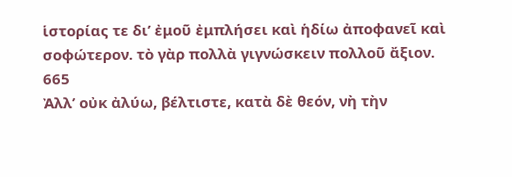ἱστορίας τε διʼ ἐμοῦ ἐμπλήσει καὶ ἡδίω ἀποφανεῖ καὶ σοφώτερον. τὸ γὰρ πολλὰ γιγνώσκειν πολλοῦ ἄξιον.
665
Ἀλλʼ οὐκ ἀλύω, βέλτιστε, κατὰ δὲ θεόν, νὴ τὴν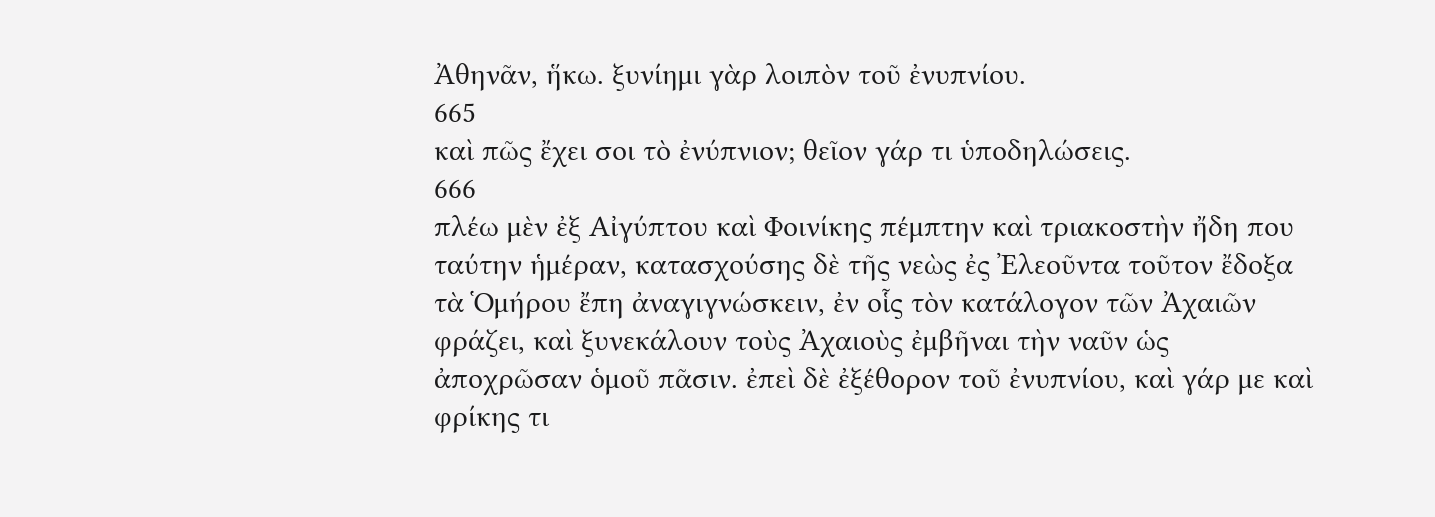Ἀθηνᾶν, ἥκω. ξυνίημι γὰρ λοιπὸν τοῦ ἐνυπνίου.
665
καὶ πῶς ἔχει σοι τὸ ἐνύπνιον; θεῖον γάρ τι ὑποδηλώσεις.
666
πλέω μὲν ἐξ Αἰγύπτου καὶ Φοινίκης πέμπτην καὶ τριακοστὴν ἤδη που ταύτην ἡμέραν, κατασχούσης δὲ τῆς νεὼς ἐς Ἐλεοῦντα τοῦτον ἔδοξα τὰ Ὁμήρου ἔπη ἀναγιγνώσκειν, ἐν οἷς τὸν κατάλογον τῶν Ἀχαιῶν φράζει, καὶ ξυνεκάλουν τοὺς Ἀχαιοὺς ἐμβῆναι τὴν ναῦν ὡς ἀποχρῶσαν ὁμοῦ πᾶσιν. ἐπεὶ δὲ ἐξέθορον τοῦ ἐνυπνίου, καὶ γάρ με καὶ φρίκης τι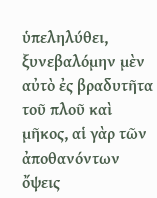ὑπεληλύθει, ξυνεβαλόμην μὲν αὐτὸ ἐς βραδυτῆτα τοῦ πλοῦ καὶ μῆκος, αἱ γὰρ τῶν ἀποθανόντων ὄψεις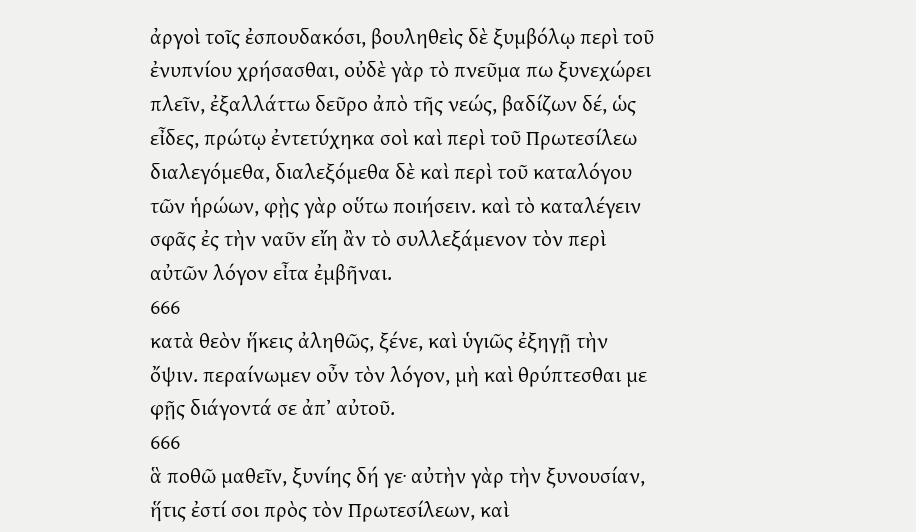ἀργοὶ τοῖς ἐσπουδακόσι, βουληθεὶς δὲ ξυμβόλῳ περὶ τοῦ ἐνυπνίου χρήσασθαι, οὐδὲ γὰρ τὸ πνεῦμα πω ξυνεχώρει πλεῖν, ἐξαλλάττω δεῦρο ἀπὸ τῆς νεώς, βαδίζων δέ, ὡς εἶδες, πρώτῳ ἐντετύχηκα σοὶ καὶ περὶ τοῦ Πρωτεσίλεω διαλεγόμεθα, διαλεξόμεθα δὲ καὶ περὶ τοῦ καταλόγου τῶν ἡρώων, φῂς γὰρ οὕτω ποιήσειν. καὶ τὸ καταλέγειν σφᾶς ἐς τὴν ναῦν εἴη ἂν τὸ συλλεξάμενον τὸν περὶ αὐτῶν λόγον εἶτα ἐμβῆναι.
666
κατὰ θεὸν ἥκεις ἀληθῶς, ξένε, καὶ ὑγιῶς ἐξηγῇ τὴν ὄψιν. περαίνωμεν οὖν τὸν λόγον, μὴ καὶ θρύπτεσθαι με φῇς διάγοντά σε ἀπʼ αὐτοῦ.
666
ἃ ποθῶ μαθεῖν, ξυνίης δή γε· αὐτὴν γὰρ τὴν ξυνουσίαν, ἥτις ἐστί σοι πρὸς τὸν Πρωτεσίλεων, καὶ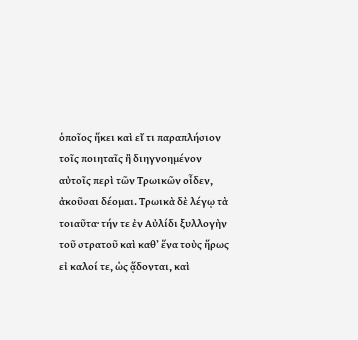ὁποῖος ἥκει καὶ εἴ τι παραπλήσιον τοῖς ποιηταῖς ἢ διηγνοημένον αὐτοῖς περὶ τῶν Τρωικῶν οἶδεν, ἀκοῦσαι δέομαι. Τρωικὰ δὲ λέγῳ τὰ τοιαῦτα· τήν τε ἐν Αὐλίδι ξυλλογὴν τοῦ στρατοῦ καὶ καθʼ ἕνα τοὺς ἥρως εἰ καλοί τε, ὡς ᾅδονται, καὶ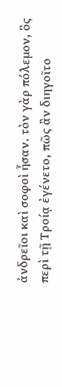ἀνδρεῖοι καὶ σοφοὶ ἦσαν. τὸν γὰρ πόλεμον, ὃς περὶ τῇ Τροίᾳ ἐγένετο, πῶς ἂν διηγοῖτο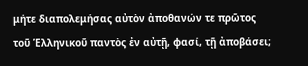μήτε διαπολεμήσας αὐτὸν ἀποθανών τε πρῶτος τοῦ Ἑλληνικοῦ παντὸς ἐν αὐτῇ, φασί, τῇ ἀποβάσει;